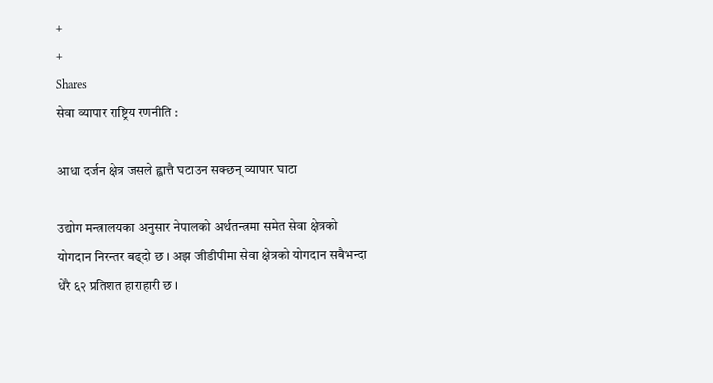+
+
Shares
सेवा व्यापार राष्ट्रिय रणनीति :

आधा दर्जन क्षेत्र जसले ह्वात्तै घटाउन सक्छन् व्यापार घाटा

उद्योग मन्त्रालयका अनुसार नेपालको अर्थतन्त्रमा समेत सेवा क्षेत्रको योगदान निरन्तर बढ्दो छ । अझ जीडीपीमा सेवा क्षेत्रको योगदान सबैभन्दा धेरै ६२ प्रतिशत हाराहारी छ ।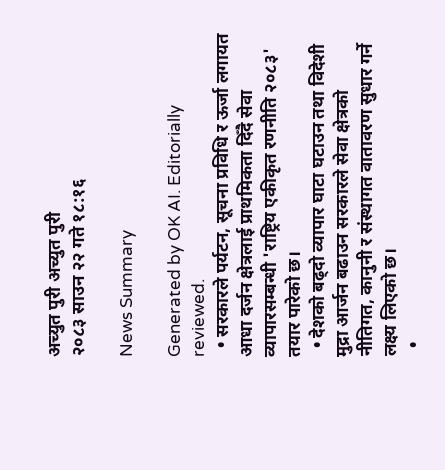अच्युत पुरी अच्युत पुरी
२०८३ साउन २२ गते १८:१६

News Summary

Generated by OK AI. Editorially reviewed.
  • सरकारले पर्यटन, सूचना प्रविधि र ऊर्जा लगायत आधा दर्जन क्षेत्रलाई प्राथमिकता दिँदै सेवा व्यापारसम्बन्धी 'राष्ट्रिय एकीकृत रणनीति २०८३' तयार पारेको छ।
  • देशको बढ्दो व्यापार घाटा घटाउन तथा विदेशी मुद्रा आर्जन बढाउन सरकारले सेवा क्षेत्रको नीतिगत, कानुनी र संस्थागत वातावरण सुधार गर्ने लक्ष्य लिएको छ।
  •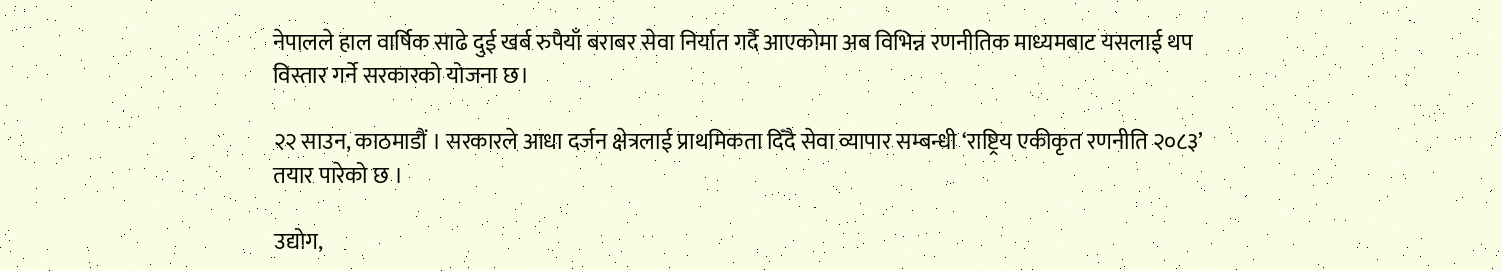नेपालले हाल वार्षिक साढे दुई खर्ब रुपैयाँ बराबर सेवा निर्यात गर्दै आएकोमा अब विभिन्न रणनीतिक माध्यमबाट यसलाई थप विस्तार गर्ने सरकारको योजना छ।

२२ साउन, काठमाडौं । सरकारले आधा दर्जन क्षेत्रलाई प्राथमिकता दिँदै सेवा व्यापार सम्बन्धी ‘राष्ट्रिय एकीकृत रणनीति २०८३’ तयार पारेको छ ।

उद्योग,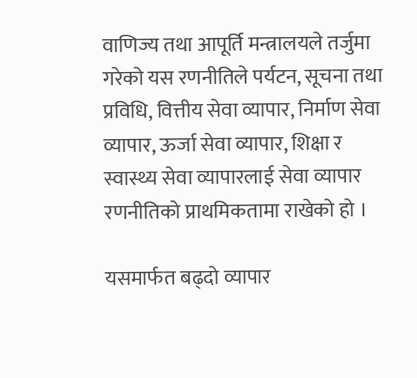वाणिज्य तथा आपूर्ति मन्त्रालयले तर्जुमा गरेको यस रणनीतिले पर्यटन, सूचना तथा प्रविधि, वित्तीय सेवा व्यापार, निर्माण सेवा व्यापार, ऊर्जा सेवा व्यापार, शिक्षा र स्वास्थ्य सेवा व्यापारलाई सेवा व्यापार रणनीतिको प्राथमिकतामा राखेको हो ।

यसमार्फत बढ्दो व्यापार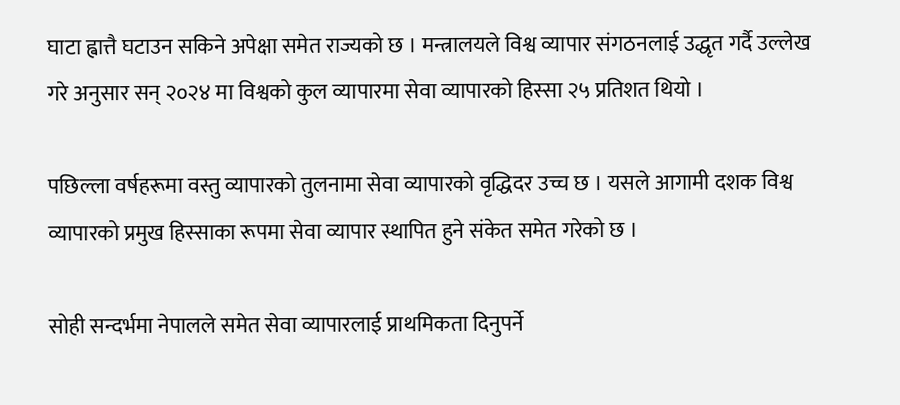घाटा ह्वात्तै घटाउन सकिने अपेक्षा समेत राज्यको छ । मन्त्रालयले विश्व व्यापार संगठनलाई उद्धृत गर्दै उल्लेख गरे अनुसार सन् २०२४ मा विश्वको कुल व्यापारमा सेवा व्यापारको हिस्सा २५ प्रतिशत थियो ।

पछिल्ला वर्षहरूमा वस्तु व्यापारको तुलनामा सेवा व्यापारको वृद्धिदर उच्च छ । यसले आगामी दशक विश्व व्यापारको प्रमुख हिस्साका रूपमा सेवा व्यापार स्थापित हुने संकेत समेत गरेको छ ।

सोही सन्दर्भमा नेपालले समेत सेवा व्यापारलाई प्राथमिकता दिनुपर्ने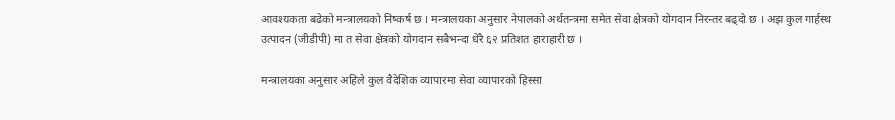आवश्यकता बढेको मन्त्रालयको निष्कर्ष छ । मन्त्रालयका अनुसार नेपालको अर्थतन्त्रमा समेत सेवा क्षेत्रको योगदान निरन्तर बढ्दो छ । अझ कुल गार्हस्थ उत्पादन (जीडीपी) मा त सेवा क्षेत्रको योगदान सबैभन्दा धेरै ६२ प्रतिशत हाराहारी छ ।

मन्त्रालयका अनुसार अहिले कुल वैदेशिक व्यापारमा सेवा व्यापारको हिस्सा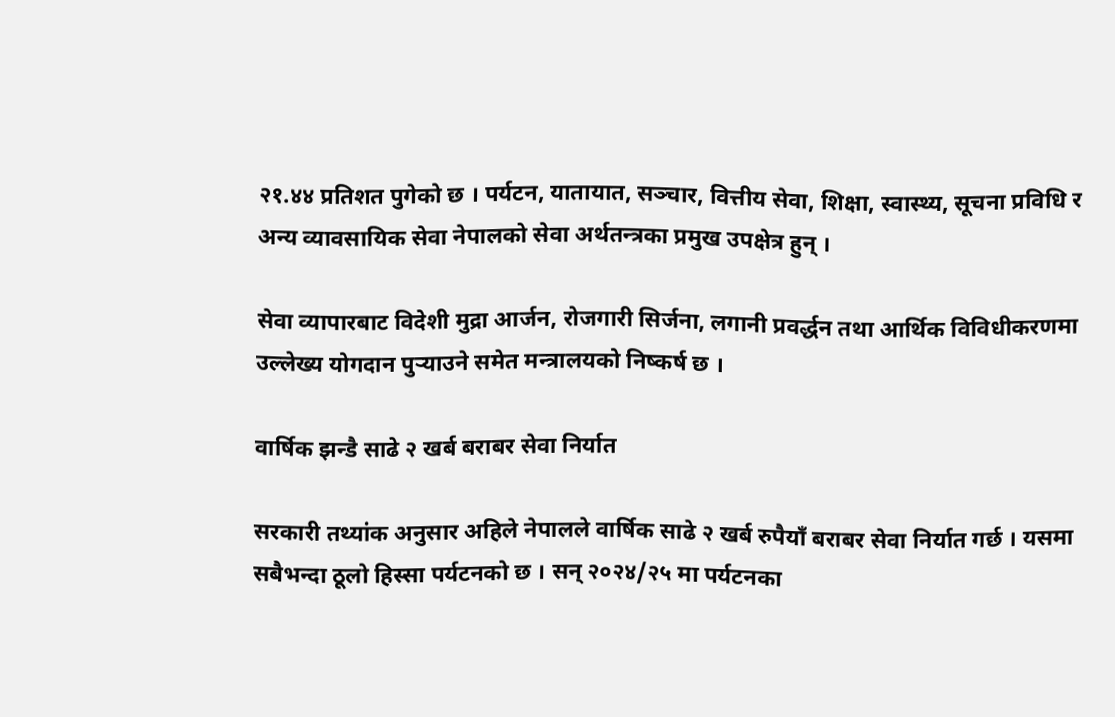२१.४४ प्रतिशत पुगेको छ । पर्यटन, यातायात, सञ्चार, वित्तीय सेवा, शिक्षा, स्वास्थ्य, सूचना प्रविधि र अन्य व्यावसायिक सेवा नेपालको सेवा अर्थतन्त्रका प्रमुख उपक्षेत्र हुन् ।

सेवा व्यापारबाट विदेशी मुद्रा आर्जन, रोजगारी सिर्जना, लगानी प्रवर्द्धन तथा आर्थिक विविधीकरणमा उल्लेख्य योगदान पुर्‍याउने समेत मन्त्रालयको निष्कर्ष छ ।

वार्षिक झन्डै साढे २ खर्ब बराबर सेवा निर्यात

सरकारी तथ्यांक अनुसार अहिले नेपालले वार्षिक साढे २ खर्ब रुपैयाँ बराबर सेवा निर्यात गर्छ । यसमा सबैभन्दा ठूलो हिस्सा पर्यटनको छ । सन् २०२४/२५ मा पर्यटनका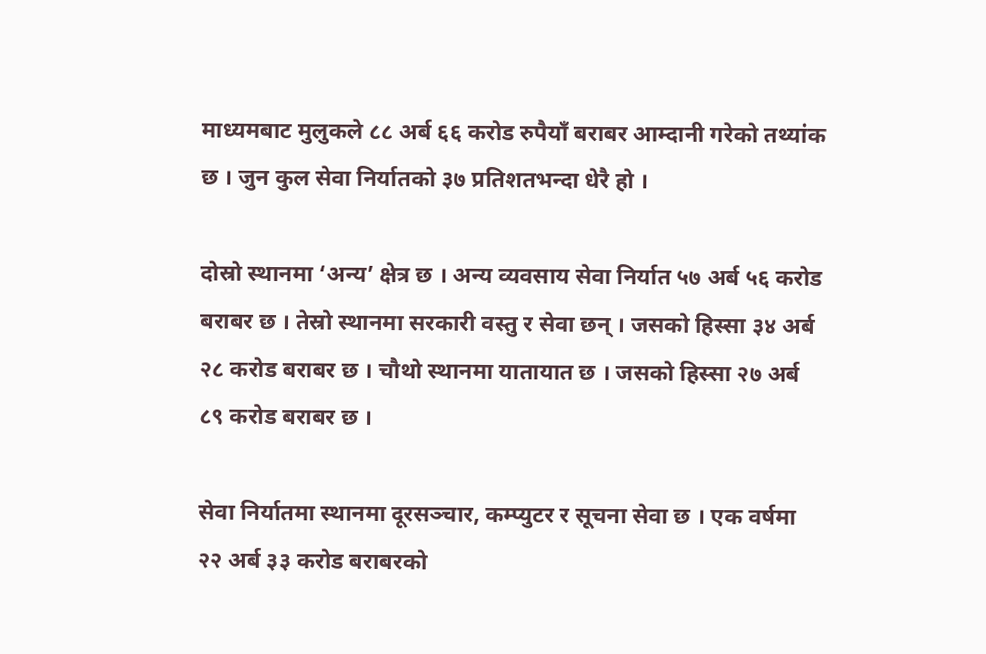माध्यमबाट मुलुकले ८८ अर्ब ६६ करोड रुपैयाँ बराबर आम्दानी गरेको तथ्यांक छ । जुन कुल सेवा निर्यातको ३७ प्रतिशतभन्दा धेरै हो ।

दोस्रो स्थानमा ‘अन्य’ क्षेत्र छ । अन्य व्यवसाय सेवा निर्यात ५७ अर्ब ५६ करोड बराबर छ । तेस्रो स्थानमा सरकारी वस्तु र सेवा छन् । जसको हिस्सा ३४ अर्ब २८ करोड बराबर छ । चौथो स्थानमा यातायात छ । जसको हिस्सा २७ अर्ब ८९ करोड बराबर छ ।

सेवा निर्यातमा स्थानमा दूरसञ्चार, कम्प्युटर र सूचना सेवा छ । एक वर्षमा २२ अर्ब ३३ करोड बराबरको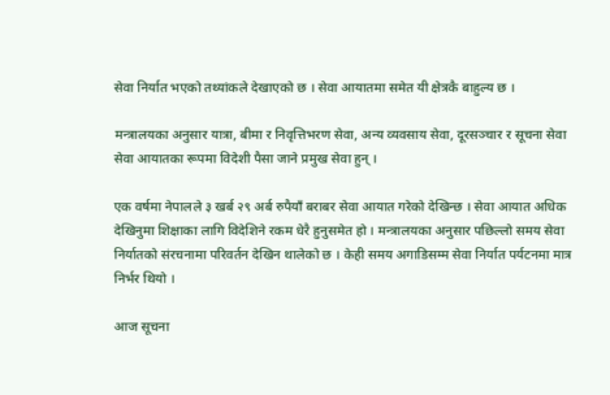सेवा निर्यात भएको तथ्यांकले देखाएको छ । सेवा आयातमा समेत यी क्षेत्रकै बाहुल्य छ ।

मन्त्रालयका अनुसार यात्रा, बीमा र निवृत्तिभरण सेवा, अन्य व्यवसाय सेवा, दूरसञ्चार र सूचना सेवा सेवा आयातका रूपमा विदेशी पैसा जाने प्रमुख सेवा हुन् ।

एक वर्षमा नेपालले ३ खर्ब २९ अर्ब रुपैयाँ बराबर सेवा आयात गरेको देखिन्छ । सेवा आयात अधिक देखिनुमा शिक्षाका लागि विदेशिने रकम धेरै हुनुसमेत हो । मन्त्रालयका अनुसार पछिल्लो समय सेवा निर्यातको संरचनामा परिवर्तन देखिन थालेको छ । केही समय अगाडिसम्म सेवा निर्यात पर्यटनमा मात्र निर्भर थियो ।

आज सूचना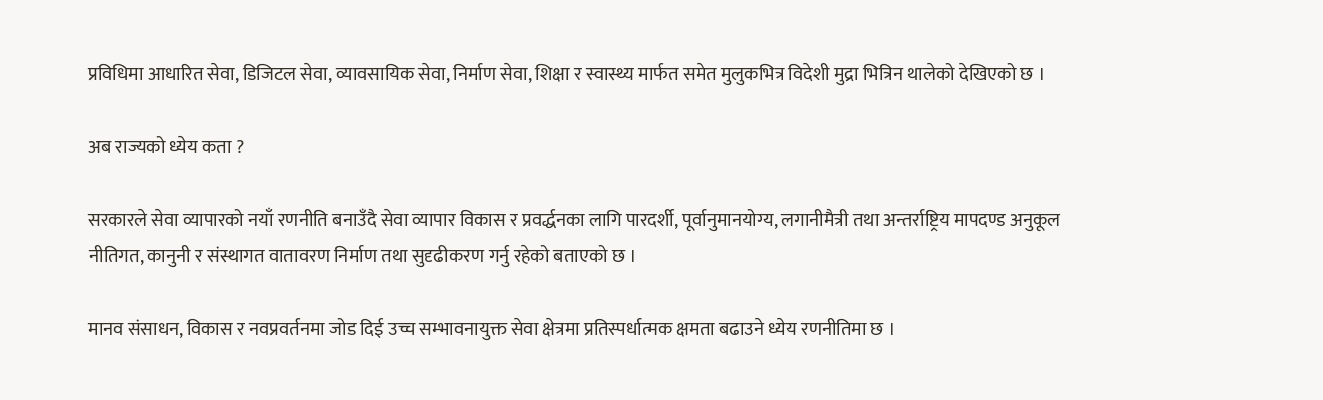प्रविधिमा आधारित सेवा, डिजिटल सेवा, व्यावसायिक सेवा, निर्माण सेवा, शिक्षा र स्वास्थ्य मार्फत समेत मुलुकभित्र विदेशी मुद्रा भित्रिन थालेको देखिएको छ ।

अब राज्यको ध्येय कता ?

सरकारले सेवा व्यापारको नयाँ रणनीति बनाउँदै सेवा व्यापार विकास र प्रवर्द्धनका लागि पारदर्शी, पूर्वानुमानयोग्य, लगानीमैत्री तथा अन्तर्राष्ट्रिय मापदण्ड अनुकूल नीतिगत, कानुनी र संस्थागत वातावरण निर्माण तथा सुदृढीकरण गर्नु रहेको बताएको छ ।

मानव संसाधन, विकास र नवप्रवर्तनमा जोड दिई उच्च सम्भावनायुक्त सेवा क्षेत्रमा प्रतिस्पर्धात्मक क्षमता बढाउने ध्येय रणनीतिमा छ ।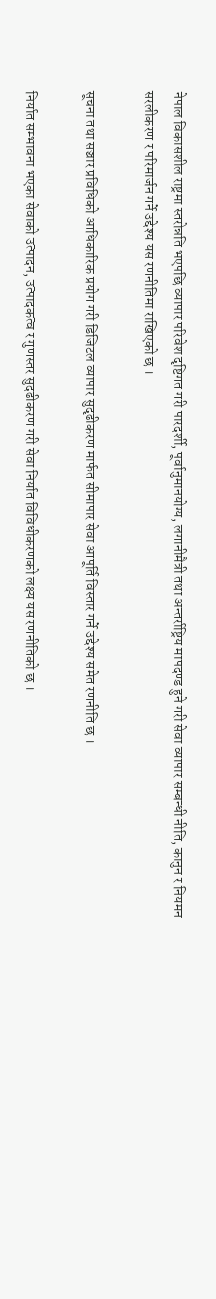नेपाल विकासशील राष्ट्रमा स्तरोन्नति भएपछि व्यापार परिवेश दृष्टिगत गरी पारदर्शी, पूर्वानुमानयोग्य, लगानीमैत्री तथा अन्तर्राष्ट्रिय मापदण्ड हुने गरी सेवा व्यापार सम्बन्धी नीति, कानुन र नियमन सरलीकरण र परिमार्जन गर्ने उद्देश्य यस रणनीतिमा राखिएको छ ।

सूचना तथा सञ्चार प्रविधिको आधिकारिक प्रयोग गरी डिजिटल व्यापार सुदृढीकरण मार्फत सीमापार सेवा आपूर्ति विस्तार गर्ने उद्देश्य समेत रणनीति छ ।

निर्यात सम्भावना भएका सेवाको उत्पादन, उत्पादकत्व र गुणस्तर सुदढीकरण गरी सेवा निर्यात विविधीकरणको लक्ष्य यस रणनीतिको छ ।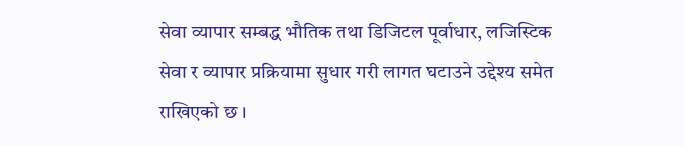सेवा व्यापार सम्बद्ध भौतिक तथा डिजिटल पूर्वाधार, लजिस्टिक सेवा र व्यापार प्रक्रियामा सुधार गरी लागत घटाउने उद्देश्य समेत राखिएको छ ।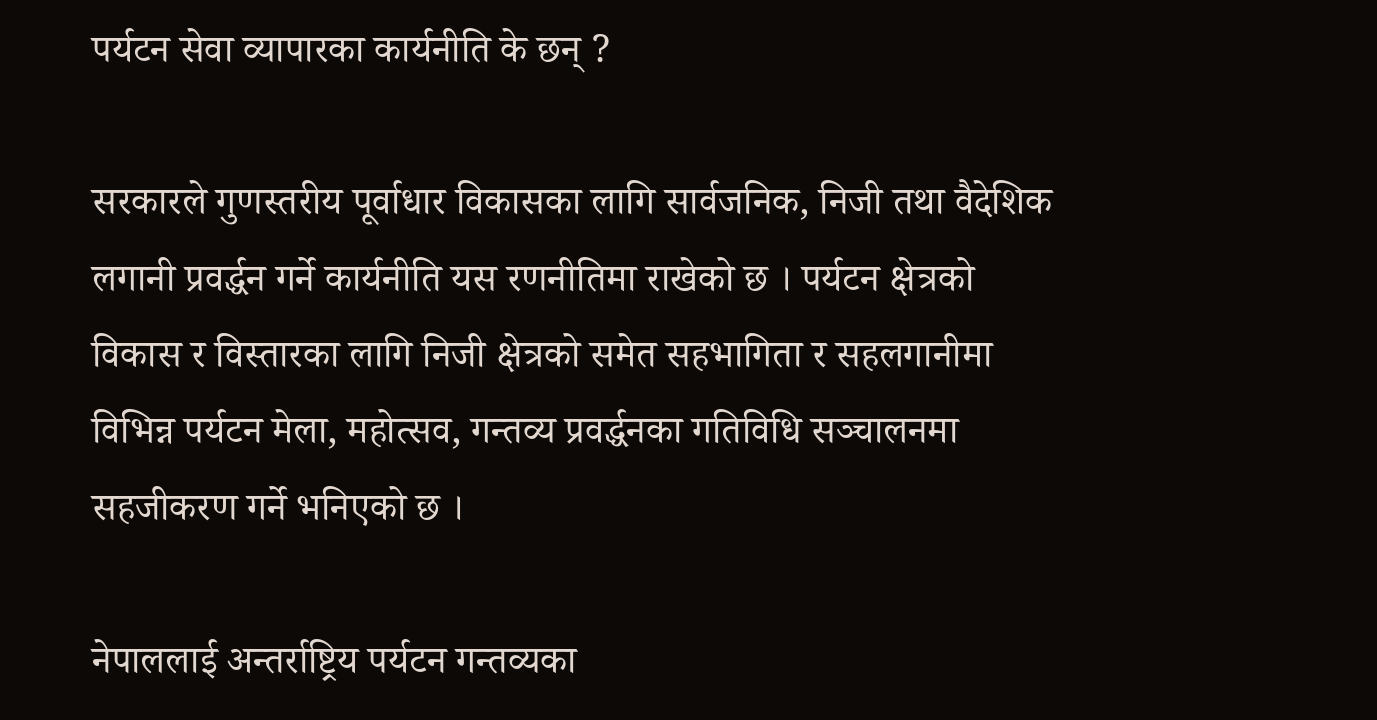पर्यटन सेवा व्यापारका कार्यनीति के छन् ?

सरकारले गुणस्तरीय पूर्वाधार विकासका लागि सार्वजनिक, निजी तथा वैदेशिक लगानी प्रवर्द्धन गर्ने कार्यनीति यस रणनीतिमा राखेको छ । पर्यटन क्षेत्रको विकास र विस्तारका लागि निजी क्षेत्रको समेत सहभागिता र सहलगानीमा विभिन्न पर्यटन मेला, महोत्सव, गन्तव्य प्रवर्द्धनका गतिविधि सञ्चालनमा सहजीकरण गर्ने भनिएको छ ।

नेपाललाई अन्तर्राष्ट्रिय पर्यटन गन्तव्यका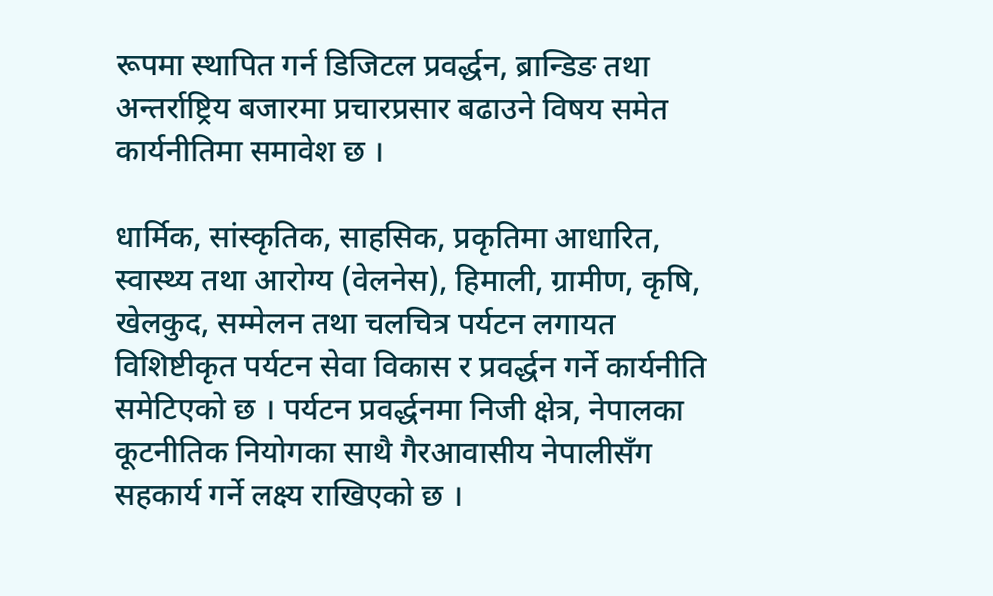रूपमा स्थापित गर्न डिजिटल प्रवर्द्धन, ब्रान्डिङ तथा अन्तर्राष्ट्रिय बजारमा प्रचारप्रसार बढाउने विषय समेत कार्यनीतिमा समावेश छ ।

धार्मिक, सांस्कृतिक, साहसिक, प्रकृतिमा आधारित, स्वास्थ्य तथा आरोग्य (वेलनेस), हिमाली, ग्रामीण, कृषि, खेलकुद, सम्मेलन तथा चलचित्र पर्यटन लगायत विशिष्टीकृत पर्यटन सेवा विकास र प्रवर्द्धन गर्ने कार्यनीति समेटिएको छ । पर्यटन प्रवर्द्धनमा निजी क्षेत्र, नेपालका कूटनीतिक नियोगका साथै गैरआवासीय नेपालीसँग सहकार्य गर्ने लक्ष्य राखिएको छ ।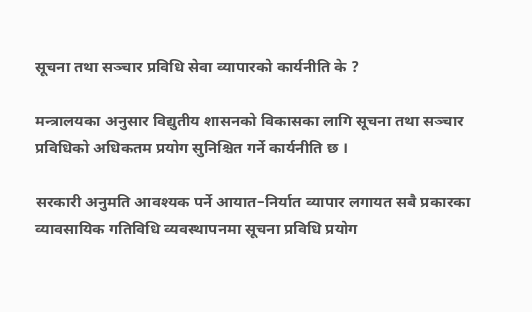सूचना तथा सञ्चार प्रविधि सेवा व्यापारको कार्यनीति के ?

मन्त्रालयका अनुसार विद्युतीय शासनको विकासका लागि सूचना तथा सञ्चार प्रविधिको अधिकतम प्रयोग सुनिश्चित गर्ने कार्यनीति छ ।

सरकारी अनुमति आवश्यक पर्ने आयात–निर्यात व्यापार लगायत सबै प्रकारका व्यावसायिक गतिविधि व्यवस्थापनमा सूचना प्रविधि प्रयोग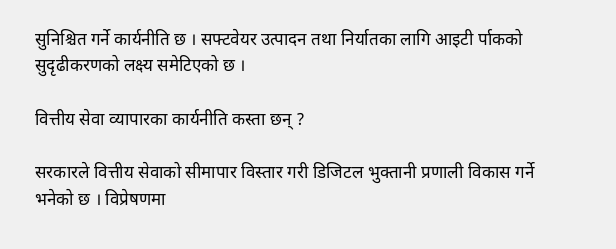सुनिश्चित गर्ने कार्यनीति छ । सफ्टवेयर उत्पादन तथा निर्यातका लागि आइटी र्पाकको सुदृढीकरणको लक्ष्य समेटिएको छ ।

वित्तीय सेवा व्यापारका कार्यनीति कस्ता छन् ?

सरकारले वित्तीय सेवाको सीमापार विस्तार गरी डिजिटल भुक्तानी प्रणाली विकास गर्ने भनेको छ । विप्रेषणमा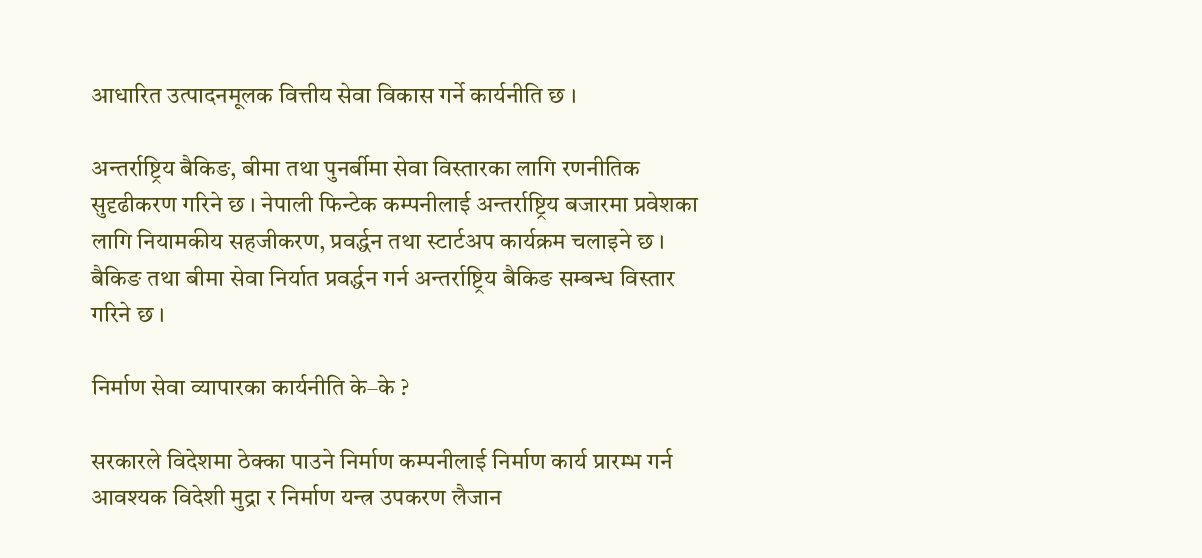आधारित उत्पादनमूलक वित्तीय सेवा विकास गर्ने कार्यनीति छ ।

अन्तर्राष्ट्रिय बैकिङ, बीमा तथा पुनर्बीमा सेवा विस्तारका लागि रणनीतिक सुदृढीकरण गरिने छ । नेपाली फिन्टेक कम्पनीलाई अन्तर्राष्ट्रिय बजारमा प्रवेशका लागि नियामकीय सहजीकरण, प्रवर्द्धन तथा स्टार्टअप कार्यक्रम चलाइने छ । बैकिङ तथा बीमा सेवा निर्यात प्रवर्द्धन गर्न अन्तर्राष्ट्रिय बैकिङ सम्बन्ध विस्तार गरिने छ ।

निर्माण सेवा व्यापारका कार्यनीति के–के ?

सरकारले विदेशमा ठेक्का पाउने निर्माण कम्पनीलाई निर्माण कार्य प्रारम्भ गर्न आवश्यक विदेशी मुद्रा र निर्माण यन्त्र उपकरण लैजान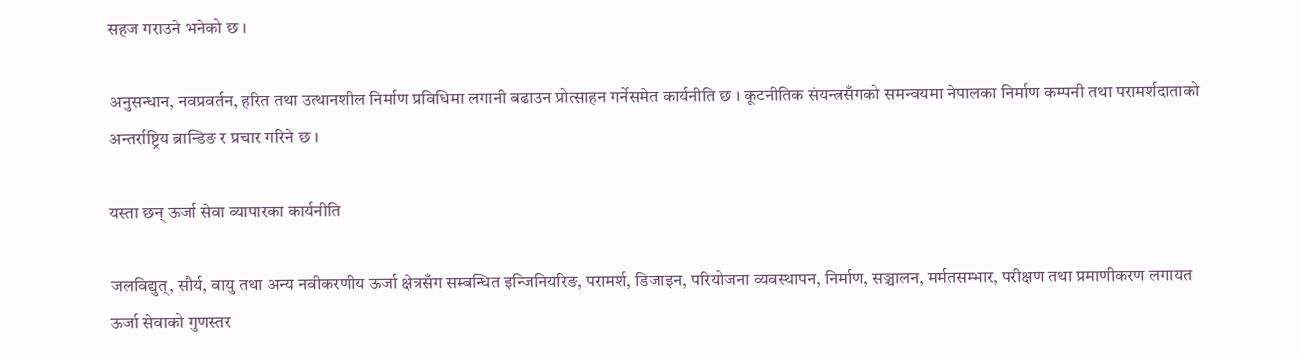सहज गराउने भनेको छ ।

अनुसन्धान, नवप्रवर्तन, हरित तथा उत्थानशील निर्माण प्रविधिमा लगानी बढाउन प्रोत्साहन गर्नेसमेत कार्यनीति छ । कूटनीतिक संयन्त्रसँगको समन्वयमा नेपालका निर्माण कम्पनी तथा परामर्शदाताको अन्तर्राष्ट्रिय ब्रान्डिङ र प्रचार गरिने छ ।

यस्ता छन् ऊर्जा सेवा व्यापारका कार्यनीति

जलविद्युत्, सौर्य, वायु तथा अन्य नवीकरणीय ऊर्जा क्षेत्रसँग सम्बन्धित इन्जिनियरिङ, परामर्श, डिजाइन, परियोजना व्यवस्थापन, निर्माण, सञ्चालन, मर्मतसम्भार, परीक्षण तथा प्रमाणीकरण लगायत ऊर्जा सेवाको गुणस्तर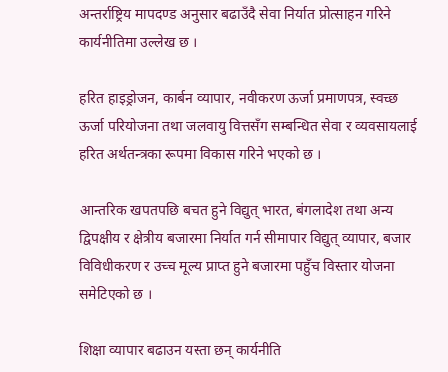अन्तर्राष्ट्रिय मापदण्ड अनुसार बढाउँदै सेवा निर्यात प्रोत्साहन गरिने कार्यनीतिमा उल्लेख छ ।

हरित हाइड्रोजन, कार्बन व्यापार, नवीकरण ऊर्जा प्रमाणपत्र, स्वच्छ ऊर्जा परियोजना तथा जलवायु वित्तसँग सम्बन्धित सेवा र व्यवसायलाई हरित अर्थतन्त्रका रूपमा विकास गरिने भएको छ ।

आन्तरिक खपतपछि बचत हुने विद्युत् भारत, बंगलादेश तथा अन्य द्विपक्षीय र क्षेत्रीय बजारमा निर्यात गर्न सीमापार विद्युत् व्यापार, बजार विविधीकरण र उच्च मूल्य प्राप्त हुने बजारमा पहुँच विस्तार योजना समेटिएको छ ।

शिक्षा व्यापार बढाउन यस्ता छन् कार्यनीति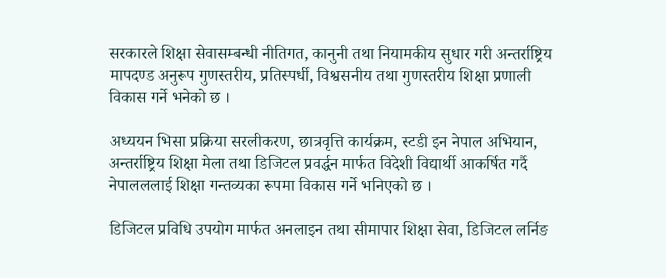सरकारले शिक्षा सेवासम्बन्धी नीतिगत, कानुनी तथा नियामकीय सुधार गरी अन्तर्राष्ट्रिय मापदण्ड अनुरूप गुणस्तरीय, प्रतिस्पर्धी, विश्वसनीय तथा गुणस्तरीय शिक्षा प्रणाली विकास गर्ने भनेको छ ।

अध्ययन भिसा प्रक्रिया सरलीकरण, छात्रवृत्ति कार्यक्रम, स्टडी इन नेपाल अभियान, अन्तर्राष्ट्रिय शिक्षा मेला तथा डिजिटल प्रवर्द्धन मार्फत विदेशी विद्यार्थी आकर्षित गर्दै नेपालललाई शिक्षा गन्तव्यका रूपमा विकास गर्ने भनिएको छ ।

डिजिटल प्रविधि उपयोग मार्फत अनलाइन तथा सीमापार शिक्षा सेवा, डिजिटल लर्निङ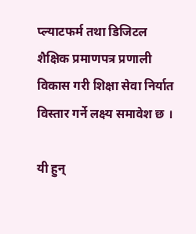प्ल्याटफर्म तथा डिजिटल शैक्षिक प्रमाणपत्र प्रणाली विकास गरी शिक्षा सेवा निर्यात विस्तार गर्ने लक्ष्य समावेश छ ।

यी हुन्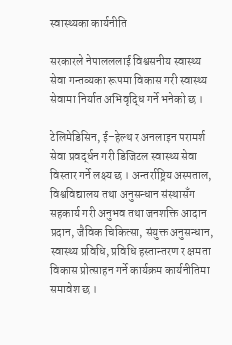स्वास्थ्यका कार्यनीति

सरकारले नेपालललाई विश्वसनीय स्वास्थ्य सेवा गन्तव्यका रूपमा विकास गरी स्वास्थ्य सेवामा निर्यात अभिवृद्धि गर्ने भनेको छ ।

टेलिमेडिसिन, ई–हेल्थ र अनलाइन परामर्श सेवा प्रवर्द्धन गरी डिजिटल स्वास्थ्य सेवा विस्तार गर्ने लक्ष्य छ । अन्तर्राष्ट्रिय अस्पताल, विश्वविद्यालय तथा अनुसन्धान संस्थासँग सहकार्य गरी अनुभव तथा जनशक्ति आदान प्रदान, जैविक चिकित्सा, संयुक्त अनुसन्धान, स्वास्थ्य प्रविधि, प्रविधि हस्तान्तरण र क्षमता विकास प्रोत्साहन गर्ने कार्यक्रम कार्यनीतिमा समावेश छ ।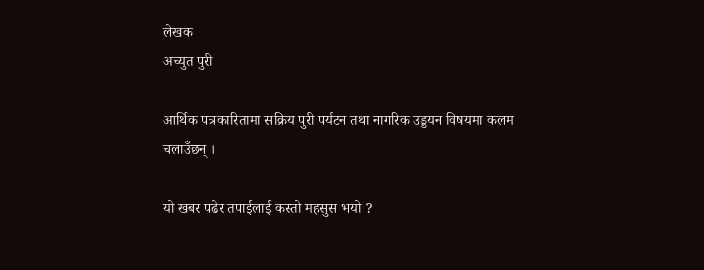लेखक
अच्युत पुरी

आर्थिक पत्रकारितामा सक्रिय पुरी पर्यटन तथा नागरिक उड्डयन विषयमा कलम चलाउँछन् ।

यो खबर पढेर तपाईलाई कस्तो महसुस भयो ?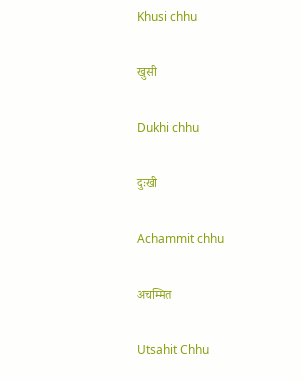Khusi chhu

खुसी

Dukhi chhu

दुःखी

Achammit chhu

अचम्मित

Utsahit Chhu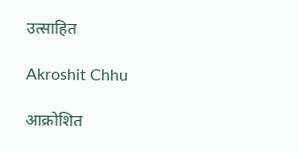उत्साहित

Akroshit Chhu

आक्रोशित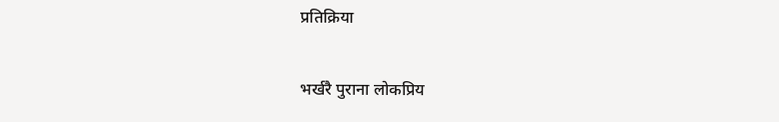प्रतिक्रिया

भर्खरै पुराना लोकप्रिय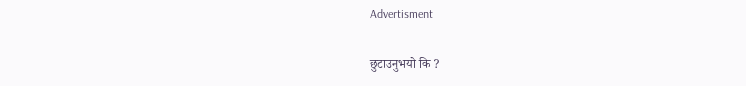Advertisment

छुटाउनुभयो कि ?